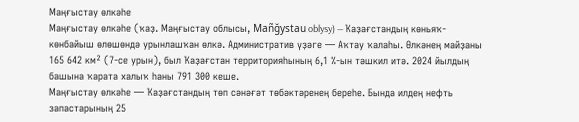Маңғыстау өлкәһе
Маңғыстау өлкәһе (ҡаҙ. Маңғыстау облысы, Mañğystau oblysy) — Ҡаҙағстандың көньяҡ-көнбайыш өлөшөндә урынлашҡан өлкә. Административ үҙәге — Аҡтау ҡалаһы. Өлкәнең майҙаны 165 642 км² (7-се урын), был Ҡаҙағстан территорияһының 6,1 %-ын тәшкил итә. 2024 йылдың башына ҡарата халыҡ һаны 791 300 кеше.
Маңғыстау өлкәһе — Ҡаҙағстандың төп сәнәғәт төбәктәренең береһе. Бында илдең нефть запастарының 25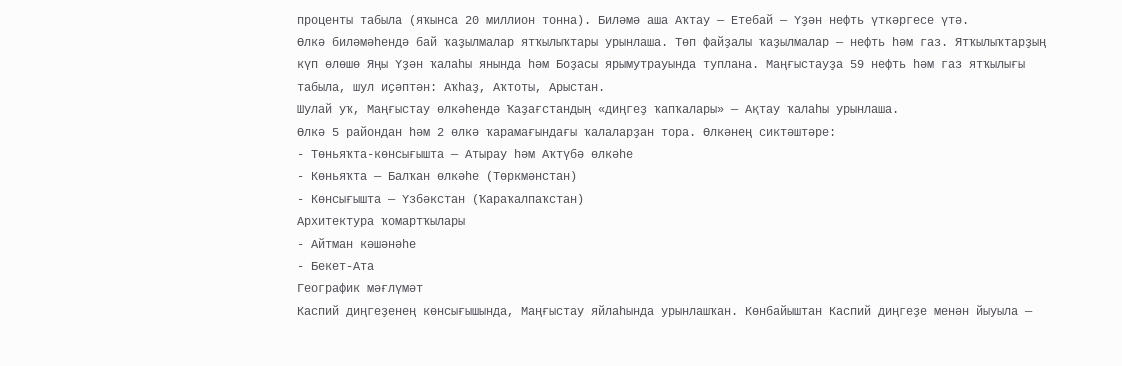проценты табыла (яҡынса 20 миллион тонна). Биләмә аша Аҡтау — Етебай — Үҙән нефть үткәргесе үтә.
Өлкә биләмәһендә бай ҡаҙылмалар ятҡылыҡтары урынлаша. Төп файҙалы ҡаҙылмалар — нефть һәм газ. Ятҡылыҡтарҙың күп өлөшө Яңы Үҙән ҡалаһы янында һәм Боҙасы ярымутрауында туплана. Маңғыстауҙа 59 нефть һәм газ ятҡылығы табыла, шул иҫәптән: Аҡһаҙ, Аҡтоты, Арыстан.
Шулай уҡ, Маңғыстау өлкәһендә Ҡаҙағстандың «диңгеҙ ҡапҡалары» — Ақтау ҡалаһы урынлаша.
Өлкә 5 райондан һәм 2 өлкә ҡарамағындағы ҡалаларҙан тора. Өлкәнең сиктәштәре:
- Төньяҡта-көнсығышта — Атырау һәм Аҡтүбә өлкәһе
- Көньяҡта — Балҡан өлкәһе (Төркмәнстан)
- Көнсығышта — Үзбәкстан (Ҡараҡалпаҡстан)
Архитектура ҡомартҡылары
- Айтман кәшәнәһе
- Бекет-Ата
Географик мәғлүмәт
Каспий диңгеҙенең көнсығышында, Маңғыстау яйлаһында урынлашҡан. Көнбайыштан Каспий диңгеҙе менән йыуыла —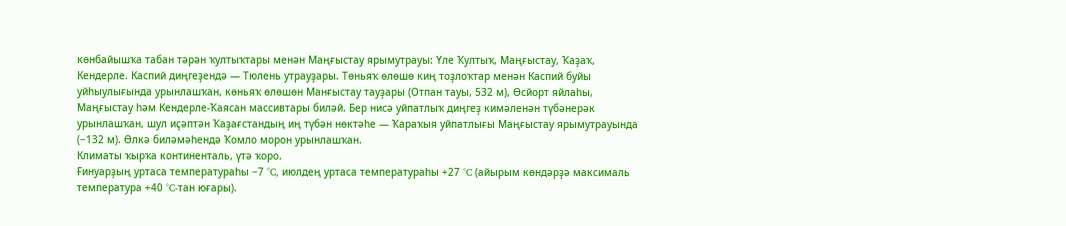көнбайышҡа табан тәрән ҡултыҡтары менән Маңғыстау ярымутрауы: Үле Ҡултыҡ, Маңғыстау, Ҡаҙаҡ, Кендерле. Каспий диңгеҙендә — Тюлень утрауҙары. Төньяҡ өлөшө киң тоҙлоҡтар менән Каспий буйы уйһыулығында урынлашҡан, көньяҡ өлөшөн Манғыстау тауҙары (Отпан тауы, 532 м), Өсйорт яйлаһы, Маңғыстау һәм Кендерле-Ҡаясан массивтары биләй. Бер нисә уйпатлыҡ диңгеҙ кимәленән түбәнерәк урынлашҡан, шул иҫәптән Ҡаҙағстандың иң түбән нөктәһе — Ҡараҡыя уйпатлығы Маңғыстау ярымутрауында (−132 м). Өлкә биләмәһендә Ҡомло морон урынлашҡан.
Климаты ҡырҡа континенталь, үтә ҡоро.
Ғинуарҙың уртаса температураһы −7 °C, июлдең уртаса температураһы +27 °C (айырым көндәрҙә максималь температура +40 °C-тан юғары).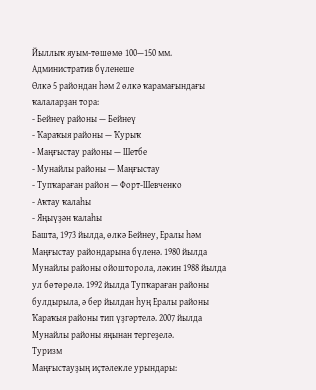Йыллыҡ яуым-төшөмө 100—150 мм.
Административ бүленеше
Өлкә 5 райондан һәм 2 өлкә ҡарамағындағы ҡалаларҙан тора:
- Бейнеү районы — Бейнеү
- Ҡараҡыя районы — Ҡурыҡ
- Маңғыстау районы — Шетбе
- Мунайлы районы — Маңғыстау
- Тупҡараған район — Форт-Шевченко
- Аҡтау ҡалаһы
- Яңыүҙән ҡалаһы
Башта, 1973 йылда, өлкә Бейнеу, Ералы һәм Маңғыстау райондарына бүленә. 1980 йылда Мунайлы районы ойошторола, ләкин 1988 йылда ул бөтөрөлә. 1992 йылда Тупҡараған районы булдырыла, ә бер йылдан һуң Ералы районы Ҡараҡыя районы тип үҙгәртелә. 2007 йылда Мунайлы районы яңынан тергеҙелә.
Туризм
Маңғыстауҙың иҫтәлекле урындары: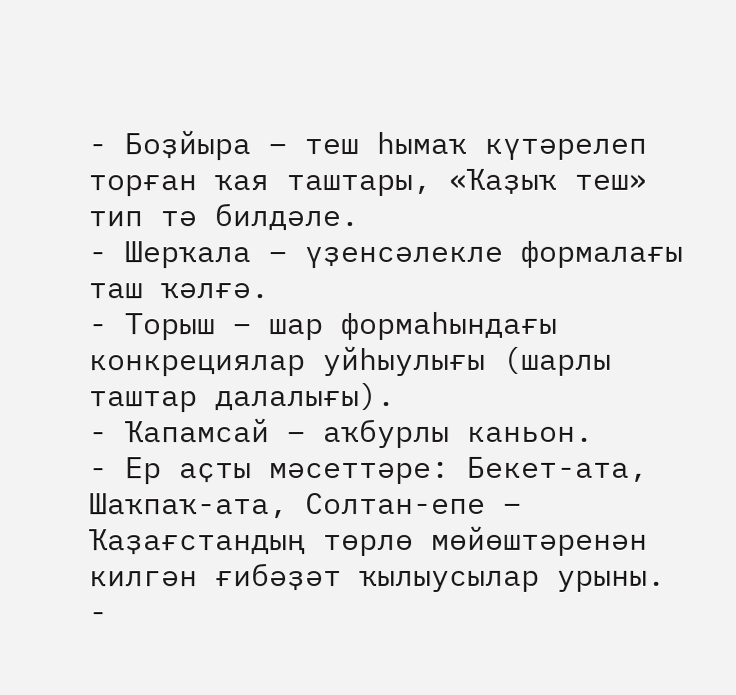- Боҙйыра – теш һымаҡ күтәрелеп торған ҡая таштары, «Ҡаҙыҡ теш» тип тә билдәле.
- Шерҡала – үҙенсәлекле формалағы таш ҡәлғә.
- Торыш – шар формаһындағы конкрециялар уйһыулығы (шарлы таштар далалығы).
- Ҡапамсай – аҡбурлы каньон.
- Ер аҫты мәсеттәре: Бекет-ата, Шаҡпаҡ-ата, Солтан-епе – Ҡаҙағстандың төрлө мөйөштәренән килгән ғибәҙәт ҡылыусылар урыны.
-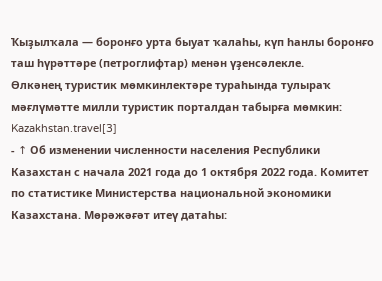Ҡыҙылҡала — боронғо урта быуат ҡалаһы, күп һанлы боронғо таш һүрәттәре (петроглифтар) менән үҙенсәлекле.
Өлкәнең туристик мөмкинлектәре тураһында тулыраҡ мәғлүмәтте милли туристик порталдан табырға мөмкин: Kazakhstan.travel[3]
- ↑ Об изменении численности населения Республики Казахстан с начала 2021 года до 1 октября 2022 года. Комитет по статистике Министерства национальной экономики Казахстана. Мөрәжәғәт итеү датаһы: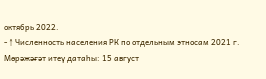октябрь 2022.
- ↑ Численность населения РК по отдельным этносам 2021 г. Мөрәжәғәт итеү датаһы: 15 август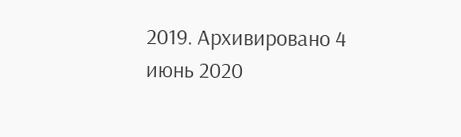2019. Архивировано 4 июнь 2020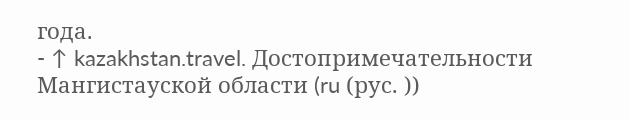года.
- ↑ kazakhstan.travel. Достопримечательности Мангистауской области (ru (рус. ))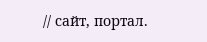// сайт, портал.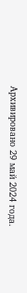Архивировано 29 май 2024 года.